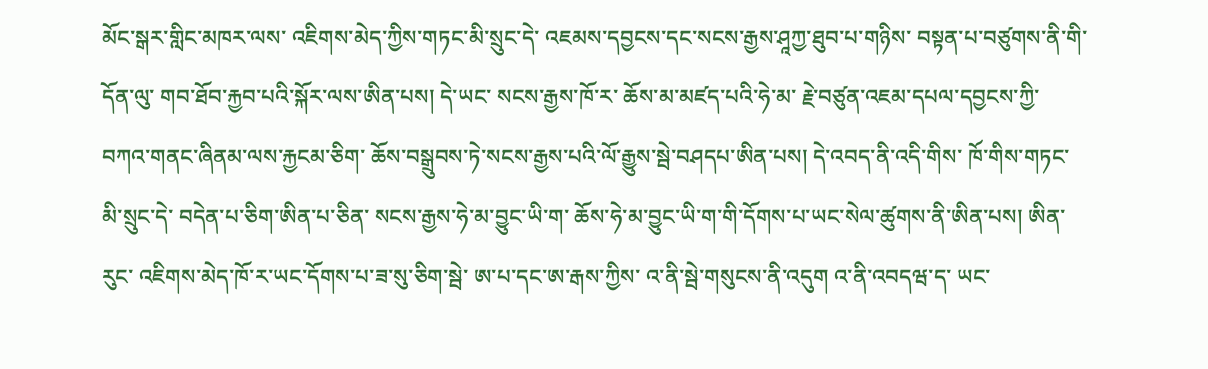མོང་སྒར་གླིང་མཁར་ལས་ འཇིགས་མེད་ཀྱིས་གཏང་མི་སྲུང་དེ་ འཇམས་དབྱངས་དང་སངས་རྒྱས་ཤཱཀྱ་ཐུབ་པ་གཉིས་ བསྟན་པ་བཙུགས་ནི་གི་དོན་ལུ་ གབ་ཐོབ་རྐྱབ་པའི་སྐོར་ལས་ཨིན་པས། དེ་ཡང་ སངས་རྒྱས་ཁོ་ར་ ཆོས་མ་མཛད་པའི་ཧེ་མ་ རྗེ་བཙུན་འཇམ་དཔལ་དབྱངས་ཀྱི་བཀའ་གནང་ཞིནམ་ལས་རྐྱངམ་ཅིག་ ཆོས་བསྒྲུབས་ཏེ་སངས་རྒྱས་པའི་ལོ་རྒྱུས་སྦེ་བཤདཔ་ཨིན་པས། དེ་འབད་ནི་འདི་གིས་ ཁོ་གིས་གཏང་མི་སྲུང་དེ་ བདེན་པ་ཅིག་ཨིན་པ་ཅིན་ སངས་རྒྱས་ཧེ་མ་བྱུང་ཡི་ག་ ཆོས་ཧེ་མ་བྱུང་ཡི་ག་གི་དོགས་པ་ཡང་སེལ་ཚུགས་ནི་ཨིན་པས། ཨིན་རུང་ འཇིགས་མེད་ཁོ་ར་ཡང་དོགས་པ་ཟ་སུ་ཅིག་སྦེ་ ཨ་པ་དང་ཨ་རྒས་ཀྱིས་ འ་ནི་སྦེ་གསུངས་ནི་འདུག འ་ནི་འབདཝ་ད་ ཡང་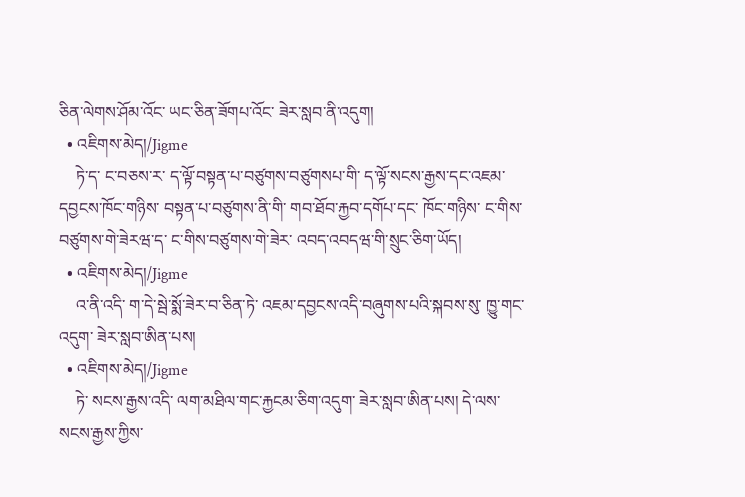ཅིན་ལེགས་ཤོམ་འོང་ ཡང་ཅིན་ཟོགཔ་འོང་ ཟེར་སླབ་ནི་འདུག།
  • འཇིགས་མེད།/Jigme
    ཏེ་ད་ ང་བཅས་ར་ ད་ལྟོ་བསྟན་པ་བཙུགས་བཙུགསཔ་གི་ ད་ལྟོ་སངས་རྒྱས་དང་འཇམ་དབྱངས་ཁོང་གཉིས་ བསྟན་པ་བཙུགས་ནི་གི་ གབ་ཐོབ་རྐྱབ་དགོཔ་དང་ ཁོང་གཉིས་ ང་གིས་བཙུགས་གེ་ཟེརཝ་ད་ ང་གིས་བཙུགས་གེ་ཟེར་ འབད་འབདཝ་གི་སྲུང་ཅིག་ཡོད།
  • འཇིགས་མེད།/Jigme
    འ་ནི་འདི་ ག་དེ་སྦེ་སྨོ་ཟེར་བ་ཅིན་ཏེ་ འཇམ་དབྱངས་འདི་བཞུགས་པའི་སྐབས་སུ་ ཁྱུ་གང་འདུག་ ཟེར་སླབ་ཨིན་པས།
  • འཇིགས་མེད།/Jigme
    ཏེ་ སངས་རྒྱས་འདི་ ལག་མཐིལ་གང་རྐྱངམ་ཅིག་འདུག་ ཟེར་སླབ་ཨིན་པས། དེ་ལས་ སངས་རྒྱས་ཀྱིས་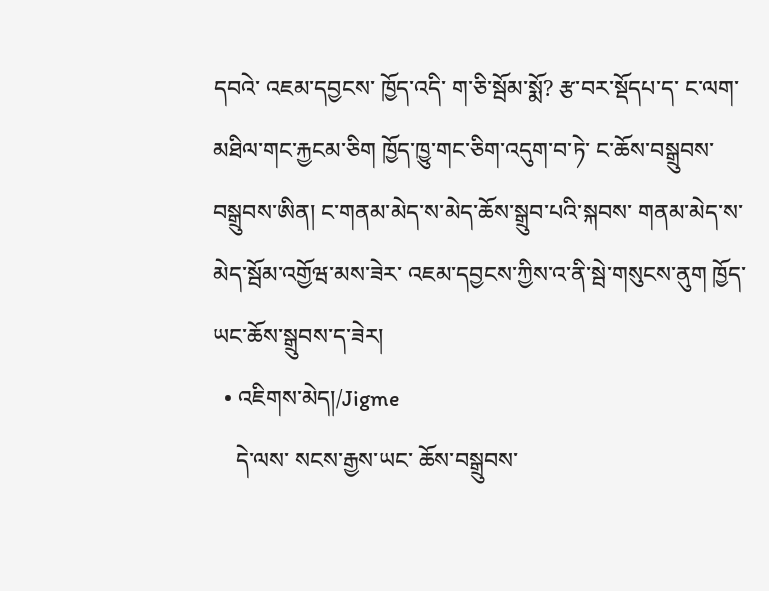དབའེ་ འཇམ་དབྱངས་ ཁྱོད་འདི་ ག་ཅི་སྦོམ་སྨོ? རྩ་བར་སྡོདཔ་ད་ ང་ལག་མཐིལ་གང་རྐྱངམ་ཅིག ཁྱོད་ཁྱུ་གང་ཅིག་འདུག་བ་ཏེ་ ང་ཆོས་བསྒྲུབས་བསྒྲུབས་ཨིན། ང་གནམ་མེད་ས་མེད་ཆོས་སྒྲུབ་པའི་སྐབས་ གནམ་མེད་ས་མེད་སྦོམ་འགྱོཝ་མས་ཟེར་ འཇམ་དབྱངས་ཀྱིས་འ་ནི་སྦེ་གསུངས་ནུག ཁྱོད་ཡང་ཆོས་སྒྲུབས་ད་ཟེར།
  • འཇིགས་མེད།/Jigme
    དེ་ལས་ སངས་རྒྱས་ཡང་ ཆོས་བསྒྲུབས་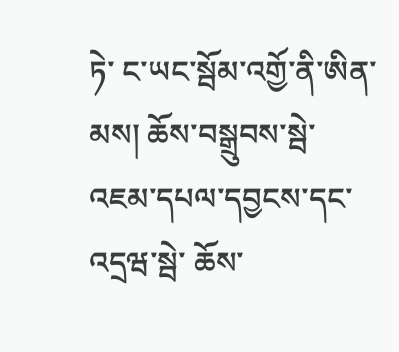ཏེ་ ང་ཡང་སྦོམ་འགྱོ་ནི་ཨིན་མས། ཆོས་བསྒྲུབས་སྦེ་ འཇམ་དཔལ་དབྱངས་དང་འདྲཝ་སྦེ་ ཆོས་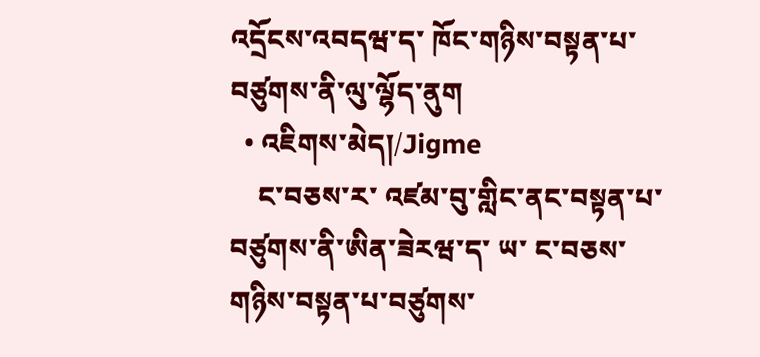འདྲོངས་འབདཝ་ད་ ཁོང་གཉིས་བསྟན་པ་བཙུགས་ནི་ལུ་ལྷོད་ནུག
  • འཇིགས་མེད།/Jigme
    ང་བཅས་ར་ འཛམ་བུ་གླིང་ནང་བསྟན་པ་བཙུགས་ནི་ཨིན་ཟེརཝ་ད་ ཡ་ ང་བཅས་གཉིས་བསྟན་པ་བཙུགས་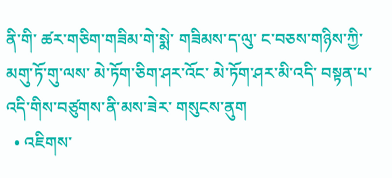ནི་གི་ ཚར་གཅིག་གཟིམ་གེ་སྨེ་ གཟིམས་ད་ལུ་ ང་བཅས་གཉིས་ཀྱི་མགུ་ཏོ་གུ་ལས་ མེ་ཏོག་ཅིག་ཤར་འོང་ མེ་ཏོག་ཤར་མི་འདི་ བསྟན་པ་འདི་གིས་བཙུགས་ནི་མས་ཟེར་ གསུངས་ནུག
  • འཇིགས་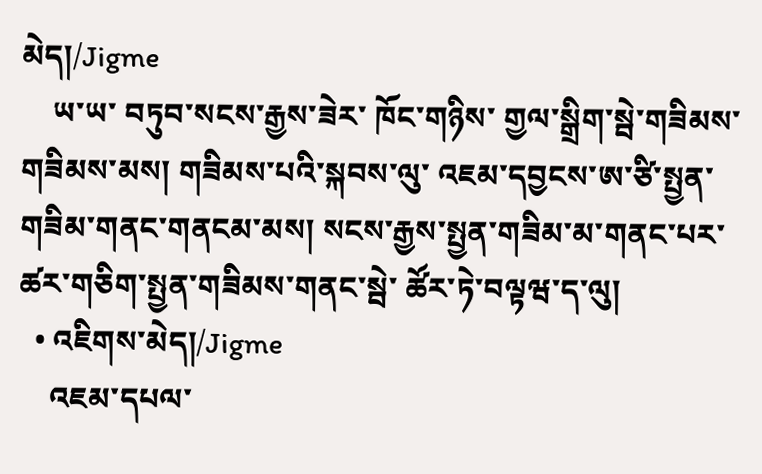མེད།/Jigme
    ཡ་ཡ་ བཏུབ་སངས་རྒྱས་ཟེར་ ཁོང་གཉིས་ གྱལ་སྒྲིག་སྦེ་གཟིམས་གཟིམས་མས། གཟིམས་པའི་སྐབས་ལུ་ འཇམ་དབྱངས་ཨ་ཙི་སྤྱན་གཟིམ་གནང་གནངམ་མས། སངས་རྒྱས་སྤྱན་གཟིམ་མ་གནང་པར་ ཚར་གཅིག་སྤྱན་གཟིམས་གནང་སྦེ་ ཚོར་ཏེ་བལྟཝ་ད་ལུ།
  • འཇིགས་མེད།/Jigme
    འཇམ་དཔལ་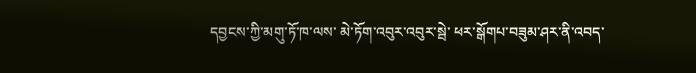དབྱངས་ཀྱི་མགུ་ཏོ་ཁ་ལས་ མེ་ཏོག་འབུར་འབུར་སྦེ་ ཕར་སྒོགཔ་བཟུམ་ཤར་ནི་འབད་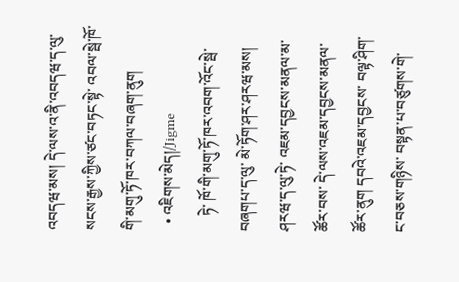འབདཝ་མས། དེ་ལས་འ་ནི་འབདཝ་ད་ལུ་ སངས་རྒྱས་ཀྱིས་ཙང་བཏང་སྟེ་ འབལ་སྦེ་ཁོ་གི་མགུ་ཏོ་ཁར་བཀལ་བཞག་ནུག
  • འཇིགས་མེད།/Jigme
    ཏེ་ ཁོ་གི་མགུ་ཏོ་ཁར་འབག་འོང་སྦེ་བཞགཔ་ད་ལུ་ མེ་ཏོག་ཤར་ཤརཝ་མས། ཤརཝ་ད་ལུ་ཏེ་ འཇམ་དབྱངས་མནལ་མ་ཚོར་བས་ དེ་ལས་འཇམ་དབྱངས་མནལ་ཚོར་ནུག དབའེ་འཇམ་དབྱངས་ བལྟ་ཤིག་ ང་བཅས་གཉིས་ བསྟན་པ་བཙུགས་གེ་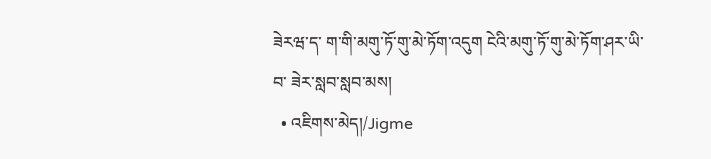ཟེརཝ་ད་ ག་གི་མགུ་ཏོ་གུ་མེ་ཏོག་འདུག ངེའི་མགུ་ཏོ་གུ་མེ་ཏོག་ཤར་ཡི་བ་ ཟེར་སླབ་སླབ་མས།
  • འཇིགས་མེད།/Jigme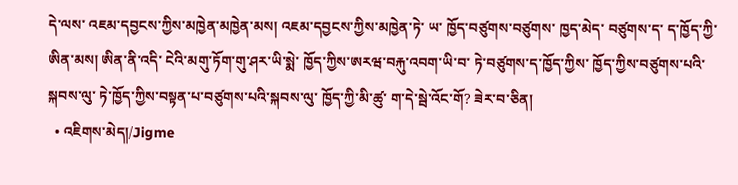དེ་ལས་ འཇམ་དབྱངས་ཀྱིས་མཁྱེན་མཁྱེན་མས། འཇམ་དབྱངས་ཀྱིས་མཁྱེན་ཏེ་ ཡ་ ཁྱོད་བཙུགས་བཙུགས་ ཁྱད་མེད་ བཙུགས་ད་ ད་ཁྱོད་ཀྱི་ཨིན་མས། ཨིན་ནི་འདི་ ངེའི་མགུ་ཏོག་གུ་ཤར་ཡི་སྨེ་ ཁྱོད་ཀྱིས་ཨརཝ་བརྐུ་འབག་ཡི་བ་ ཏེ་བཙུགས་ད་ཁྱོད་ཀྱིས་ ཁྱོད་ཀྱིས་བཙུགས་པའི་སྐབས་ལུ་ ཏེ་ཁྱོད་ཀྱིས་བསྟན་པ་བཙུགས་པའི་སྐབས་ལུ་ ཁྱོད་ཀྱི་མི་ཚུ་ ག་དེ་སྦེ་འོང་གོ? ཟེར་བ་ཅིན།
  • འཇིགས་མེད།/Jigme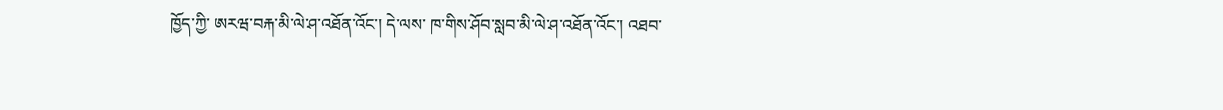ཁྱོད་ཀྱི་ ཨརཝ་བརྐ་མི་ལེ་ཤ་འཐོན་འོང་། དེ་ལས་ ཁ་གིས་ཤོབ་སླབ་མི་ལེ་ཤ་འཐོན་འོང་། འཐབ་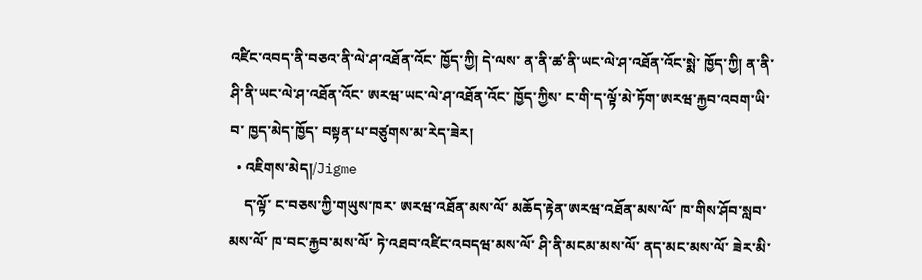འཛིང་འབད་ནི་བཅའ་ནི་ལེ་ཤ་འཐོན་འོང་ ཁྱོད་ཀྱི། དེ་ལས་ ན་ནི་ཚ་ནི་ཡང་ལེ་ཤ་འཐོན་འོང་སྨེ་ ཁྱོད་ཀྱི། ན་ནི་ཤི་ནི་ཡང་ལེ་ཤ་འཐོན་འོང་ ཨརཝ་ཡང་ལེ་ཤ་འཐོན་འོང་ ཁྱོད་ཀྱིས་ ང་གི་ད་ལྟོ་མེ་ཏོག་ཨརཝ་རྐྱབ་འབག་ཡི་བ་ ཁྱད་མེད་ཁྱོད་ བསྟན་པ་བཙུགས་མ་རེད་ཟེར།
  • འཇིགས་མེད།/Jigme
    ད་ལྟོ་ ང་བཅས་ཀྱི་གཡུས་ཁར་ ཨརཝ་འཐོན་མས་ལོ་ མཆོད་རྟེན་ཨརཝ་འཐོན་མས་ལོ་ ཁ་གིས་ཤོབ་སླབ་མས་ལོ་ ཁ་བང་རྐྱབ་མས་ལོ་ ཏེ་འཐབ་འཛིང་འབདཝ་མས་ལོ་ ཤི་ནི་མངམ་མས་ལོ་ ནད་མང་མས་ལོ་ ཟེར་མི་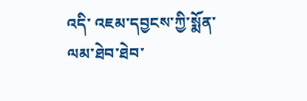འདི་ འཇམ་དབྱངས་ཀྱི་སྨོན་ལམ་ཐེབ་ཐེབ་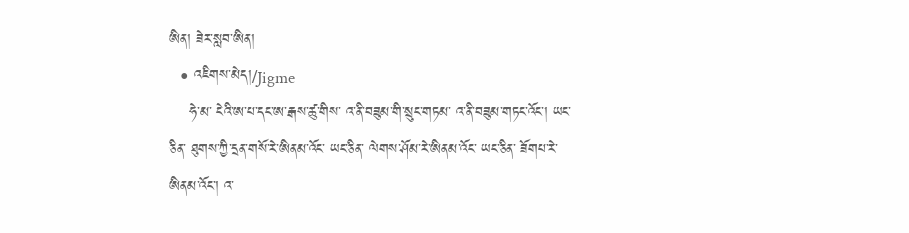ཨིན། ཟེར་སླབ་ཨིན།
  • འཇིགས་མེད།/Jigme
    ཧེ་མ་ ངེའི་ཨ་པ་དང་ཨ་རྒས་ཚུ་གིས་ འ་ནི་བཟུམ་གི་སྲུང་གཏམ་ འ་ནི་བཟུམ་གཏང་འོང་། ཡང་ཅིན་ ཐུགས་ཀྱི་དྲན་གསོ་རེ་ཨིནམ་འོང་ ཡང་ཅིན་ ལེགས་ཤོམ་རེ་ཨིནམ་འོང་ ཡང་ཅིན་ ཟོགཔ་རེ་ཨིནམ་འོང་། འ་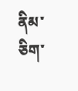ནིམ་ཅིག་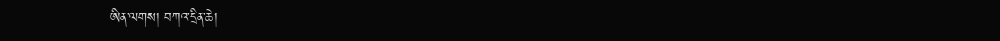ཨིན་ལགས། བཀའ་དྲིན་ཆེ།